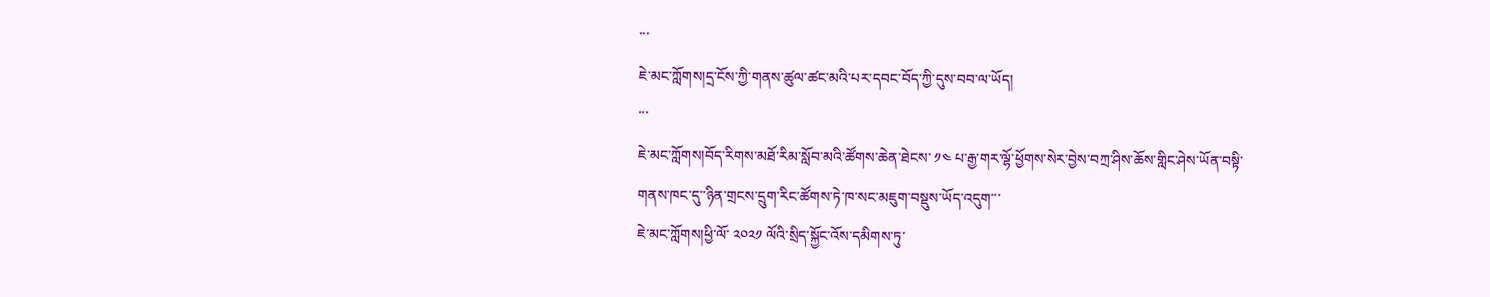་་་
ཇེ་མང་ཀློགས།དྲ་ངོས་ཀྱི་གནས་ཚུལ་ཚང་མའི་པར་དབང་བོད་ཀྱི་དུས་བབ་ལ་ཡོད།
་་་
ཇེ་མང་ཀློགས།བོད་རིགས་མཐོ་རིམ་སློབ་མའི་ཚོགས་ཆེན་ཐེངས་ ༡༤ པ་རྒྱ་གར་ལྷོ་ཕྱོགས་སེར་བྱེས་བཀྲ་ཤིས་ཆོས་གླིང་ཤེས་ཡོན་བསྟི་གནས་ཁང་དུ་་ཉིན་གྲངས་དྲུག་རིང་ཚོགས་ཏེ་ཁ་སང་མཇུག་བསྡུས་ཡོད་འདུག་་་
ཇེ་མང་ཀློགས།ཕྱི་ལོ་ ༢༠༢༡ ལོའི་སྲིད་སྐྱོང་འོས་དམིགས་ཏུ་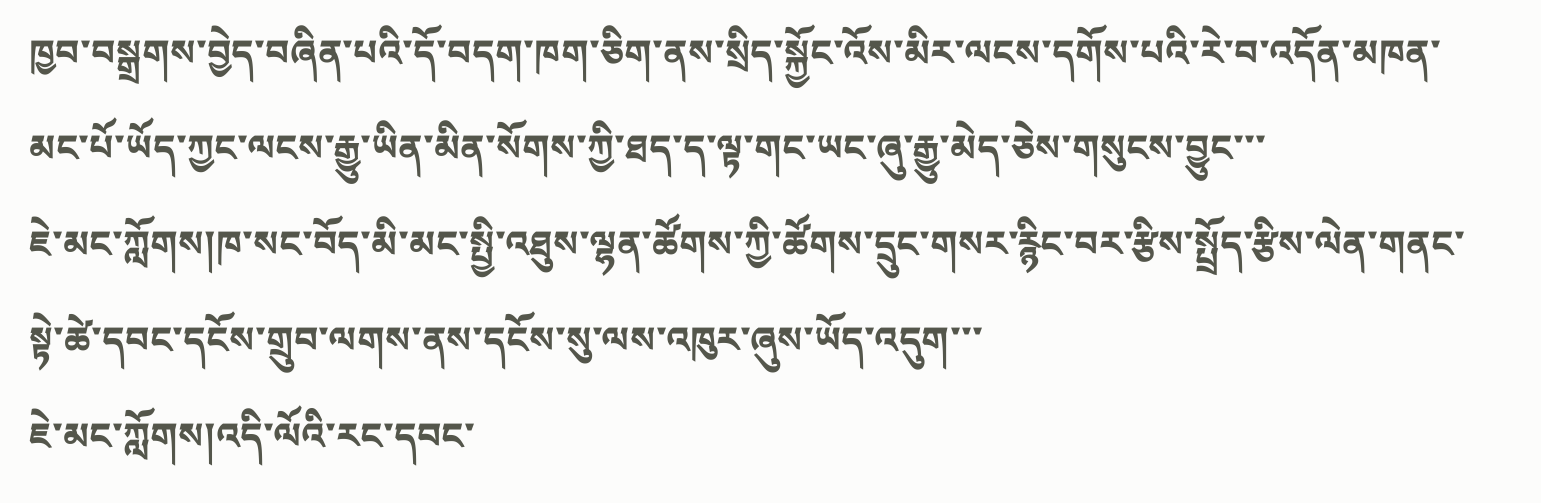ཁྱབ་བསྒྲགས་བྱེད་བཞིན་པའི་དོ་བདག་ཁག་ཅིག་ནས་སྲིད་སྐྱོང་འོས་མིར་ལངས་དགོས་པའི་རེ་བ་འདོན་མཁན་མང་པོ་ཡོད་ཀྱང་ལངས་རྒྱུ་ཡིན་མིན་སོགས་ཀྱི་ཐད་ད་ལྟ་གང་ཡང་ཞུ་རྒྱུ་མེད་ཅེས་གསུངས་བྱུང་་་
ཇེ་མང་ཀློགས།ཁ་སང་བོད་མི་མང་སྤྱི་འཐུས་ལྷན་ཚོགས་ཀྱི་ཚོགས་དྲུང་གསར་རྙིང་བར་རྩིས་སྤྲོད་རྩིས་ལེན་གནང་སྟེ་ཚེ་དབང་དངོས་གྲུབ་ལགས་ནས་དངོས་སུ་ལས་འཁུར་ཞུས་ཡོད་འདུག་་་
ཇེ་མང་ཀློགས།འདི་ལོའི་རང་དབང་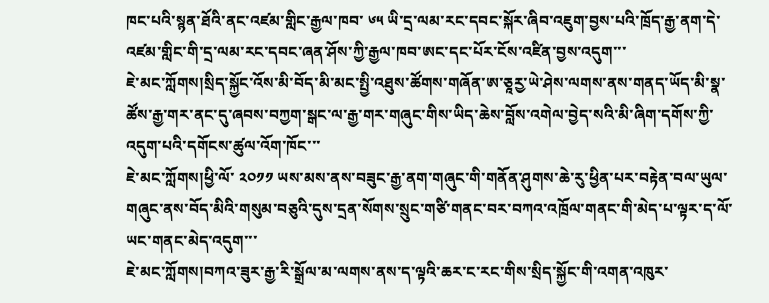ཁང་པའི་སྙན་ཐོའི་ནང་འཛམ་གླིང་རྒྱལ་ཁབ་ ༦༥ ཡི་དྲ་ལམ་རང་དབང་སྐོར་ཞིབ་འཇུག་བྱས་པའི་ཁྲོད་རྒྱ་ནག་དེ་འཛམ་གླིང་གི་དྲ་ལམ་རང་དབང་ཞན་ཤོས་ཀྱི་རྒྱལ་ཁབ་ཨང་དང་པོར་ངོས་འཛིན་བྱས་འདུག་་་
ཇེ་མང་ཀློགས།སྲིད་སྐྱོང་འོས་མི་བོད་མི་མང་སྤྱི་འཐུས་ཚོགས་གཞོན་ཨ་ཅཱརྱ་ཡེ་ཤེས་ལགས་ནས་གནད་ཡོད་མི་སྣ་ཚོས་རྒྱ་གར་ནང་དུ་ཞབས་བཀྱག་སྒང་ལ་རྒྱ་གར་གཞུང་གིས་ཡིད་ཆེས་བློས་འགེལ་བྱེད་སའི་མི་ཞིག་དགོས་ཀྱི་འདུག་པའི་དགོངས་ཚུལ་འོག་ཁོང་་་
ཇེ་མང་ཀློགས།ཕྱི་ལོ་ ༢༠༡༡ ཡས་མས་ནས་བཟུང་རྒྱ་ནག་གཞུང་གི་གནོན་ཤུགས་ཆེ་རུ་ཕྱིན་པར་བརྟེན་བལ་ཡུལ་གཞུང་ནས་བོད་མིའི་གསུམ་བཅུའི་དུས་དྲན་སོགས་སྲུང་གཙི་གནང་བར་བཀའ་འཁྲོལ་གནང་གི་མེད་པ་ལྟར་ད་ལོ་ཡང་གནང་མེད་འདུག་་་
ཇེ་མང་ཀློགས།བཀའ་ཟུར་རྒྱ་རི་སྒྲོལ་མ་ལགས་ནས་ད་ལྟའི་ཆར་ང་རང་གིས་སྲིད་སྐྱོང་གི་འགན་འཁུར་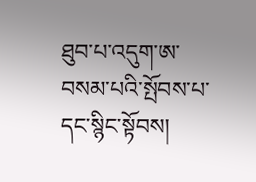ཐུབ་པ་འདུག་ཨ་བསམ་པའི་སྤོབས་པ་དང་སྙིང་སྟོབས།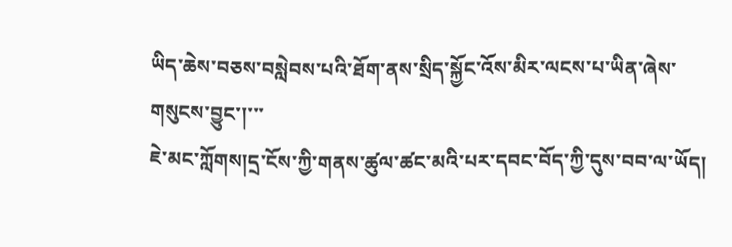ཡིད་ཆེས་བཅས་བསླེབས་པའི་ཐོག་ནས་སྲིད་སྐྱོང་འོས་མིར་ལངས་པ་ཡིན་ཞེས་གསུངས་བྱུང་།་་་
ཇེ་མང་ཀློགས།དྲ་ངོས་ཀྱི་གནས་ཚུལ་ཚང་མའི་པར་དབང་བོད་ཀྱི་དུས་བབ་ལ་ཡོད།